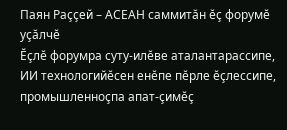Паян Раççей – АСЕАН саммитăн ӗç форумӗ уçăлчӗ
Ӗçлӗ форумра суту-илӗве аталантарассипе, ИИ технологийӗсен енӗпе пӗрле ӗçлессипе, промышленноçпа апат-çимӗç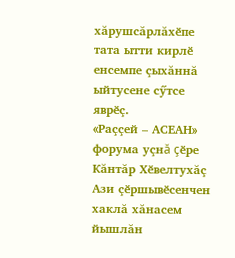хăрушсăрлăхӗпе тата ытти кирлӗ енсемпе çыхăннă ыйтусене сӳтсе яврӗç.
«Раççей – АСЕАН» форума уçнă çӗре Кăнтăр Хӗвелтухăç Ази çӗршывӗсенчен хаклă хăнасем йышлăн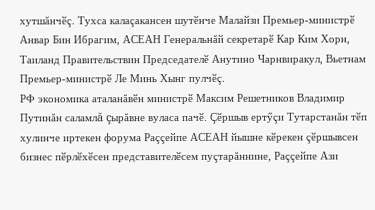хутшăнчӗç. Тухса калаçакансен шутӗнче Малайзи Премьер-министрӗ Анвар Бин Ибрагим, АСЕАН Генеральнăй секретарӗ Кар Ким Хорн, Таиланд Правительствин Председателӗ Анутино Чарнвиракул, Вьетнам Премьер-министрӗ Ле Минь Хынг пулчӗç.
РФ экономика аталанăвӗн министрӗ Максим Решетников Владимир Путинăн саламлă çырăвне вуласа пачӗ. Çӗршыв ертӳçи Тутарстанăн тӗп хулинче иртекен форума Раççейпе АСЕАН йышне кӗрекен çӗршывсен бизнес пӗрлӗхӗсен представителӗсем пуçтарăннине, Раççейпе Ази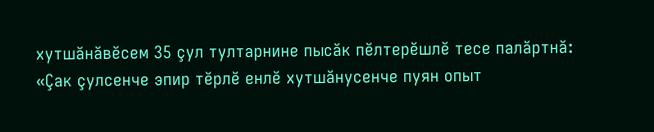хутшăнăвӗсем 35 çул тултарнине пысăк пӗлтерӗшлӗ тесе палăртнă: «Çак çулсенче эпир тӗрлӗ енлӗ хутшăнусенче пуян опыт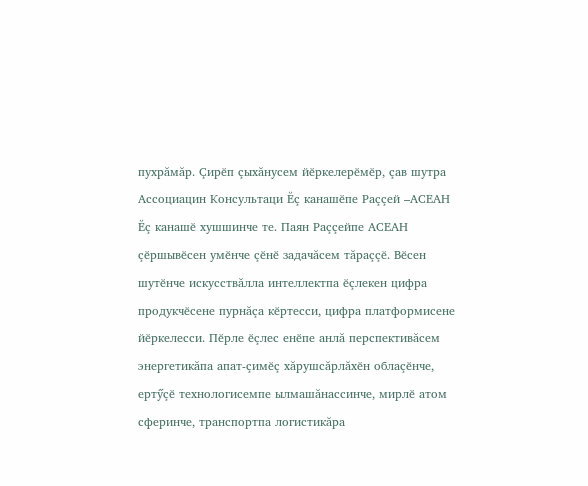пухрăмăр. Çирӗп çыхăнусем йӗркелерӗмӗр, çав шутра Ассоциацин Консультаци Ӗç канашӗпе Раççей –АСЕАН Ӗç канашӗ хушшинче те. Паян Раççейпе АСЕАН çӗршывӗсен умӗнче çӗнӗ задачăсем тăраççӗ. Вӗсен шутӗнче искусствăлла интеллектпа ӗçлекен цифра продукчӗсене пурнăçа кӗртесси, цифра платформисене йӗркелесси. Пӗрле ӗçлес енӗпе анлă перспективăсем энергетикăпа апат-çимӗç хăрушсăрлăхӗн облаçӗнче, ертӳçӗ технологисемпе ылмашăнассинче, мирлӗ атом сферинче, транспортпа логистикăра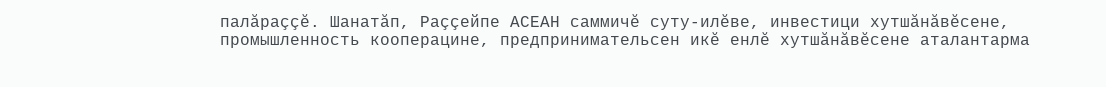палăраççӗ. Шанатăп, Раççейпе АСЕАН саммичӗ суту-илӗве, инвестици хутшăнăвӗсене, промышленность кооперацине, предпринимательсен икӗ енлӗ хутшăнăвӗсене аталантарма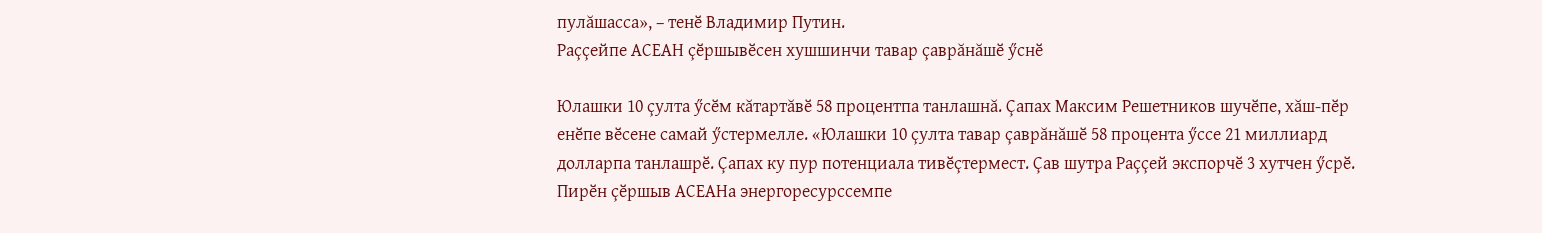пулăшасса», – тенӗ Владимир Путин.
Раççейпе АСЕАН çӗршывӗсен хушшинчи тавар çаврăнăшӗ ӳснӗ

Юлашки 10 çулта ӳсӗм кăтартăвӗ 58 процентпа танлашнă. Çапах Максим Решетников шучӗпе, хăш-пӗр енӗпе вӗсене самай ӳстермелле. «Юлашки 10 çулта тавар çаврăнăшӗ 58 процента ӳссе 21 миллиард долларпа танлашрӗ. Çапах ку пур потенциала тивӗçтермест. Çав шутра Раççей экспорчӗ 3 хутчен ӳсрӗ. Пирӗн çӗршыв АСЕАНа энергоресурссемпе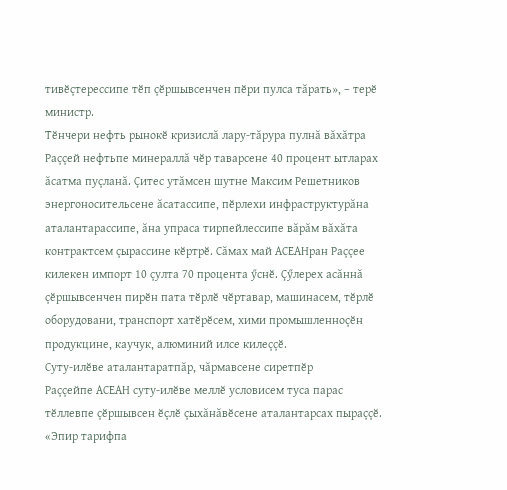тивӗçтерессипе тӗп çӗршывсенчен пӗри пулса тăрать», – терӗ министр.
Тӗнчери нефть рынокӗ кризислă лару-тăрура пулнă вăхăтра Раççей нефтьпе минераллă чӗр таварсене 40 процент ытларах ăсатма пуçланă. Çитес утăмсен шутне Максим Решетников энергоносительсене ăсатассипе, пӗрлехи инфраструктурăна аталантарассипе, ăна упраса тирпейлессипе вăрăм вăхăта контрактсем çырассине кӗртрӗ. Сăмах май АСЕАНран Раççее килекен импорт 10 çулта 70 процента ӳснӗ. Çӳлерех асăннă çӗршывсенчен пирӗн пата тӗрлӗ чӗртавар, машинасем, тӗрлӗ оборудовани, транспорт хатӗрӗсем, хими промышленноçӗн продукцине, каучук, алюминий илсе килеççӗ.
Суту-илӗве аталантаратпăр, чăрмавсене сиретпӗр
Раççейпе АСЕАН суту-илӗве меллӗ условисем туса парас тӗллевпе çӗршывсен ӗçлӗ çыхăнăвӗсене аталантарсах пыраççӗ. «Эпир тарифпа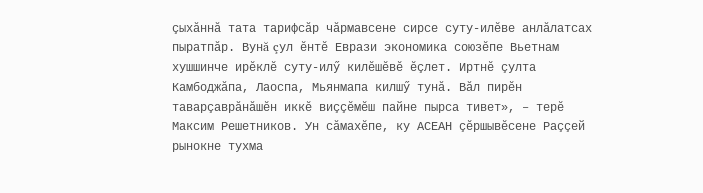çыхăннă тата тарифсăр чăрмавсене сирсе суту-илӗве анлăлатсах пыратпăр. Вунă çул ӗнтӗ Еврази экономика союзӗпе Вьетнам хушшинче ирӗклӗ суту-илӳ килӗшӗвӗ ӗçлет. Иртнӗ çулта Камбоджăпа, Лаоспа, Мьянмапа килшӳ тунă. Вăл пирӗн таварçаврăнăшӗн иккӗ виççӗмӗш пайне пырса тивет», – терӗ Максим Решетников. Ун сăмахӗпе, ку АСЕАН çӗршывӗсене Раççей рынокне тухма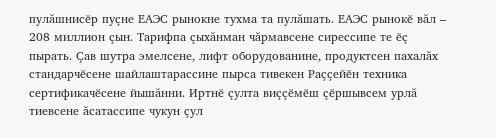пулăшнисӗр пуçне ЕАЭС рынокне тухма та пулăшать. ЕАЭС рынокӗ вăл – 208 миллион çын. Тарифпа çыхăнман чăрмавсене сирессипе те ӗç пырать. Çав шутра эмелсене, лифт оборудованине, продуктсен пахалăх стандарчӗсене шайлаштарассине пырса тивекен Раççейӗн техника сертификачӗсене йышăнни. Иртнӗ çулта виççӗмӗш çӗршывсем урлă тиевсене ăсатассипе чукун çул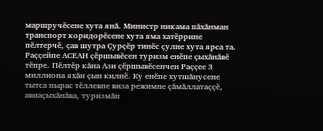маршручӗсене хута янă. Министр никама пăхăнман транспорт коридорӗсене хута яма хатӗррине пӗлтерчӗ, çав шутра Çурçӗр тинӗс çулне хута ярса та.
Раççейпе АСЕАН çӗршывӗсен туризм енӗпе çыхăнăвӗ тӗпре. Пӗлтӗр кăна Ази çӗршывӗсенчен Раççее 3 миллиона яхăн çын килнӗ. Ку енӗпе хутшăнусене тытса пырас тӗллевпе виза режимне çăмăллатаççӗ, авиаçыхăнăва, туризмăн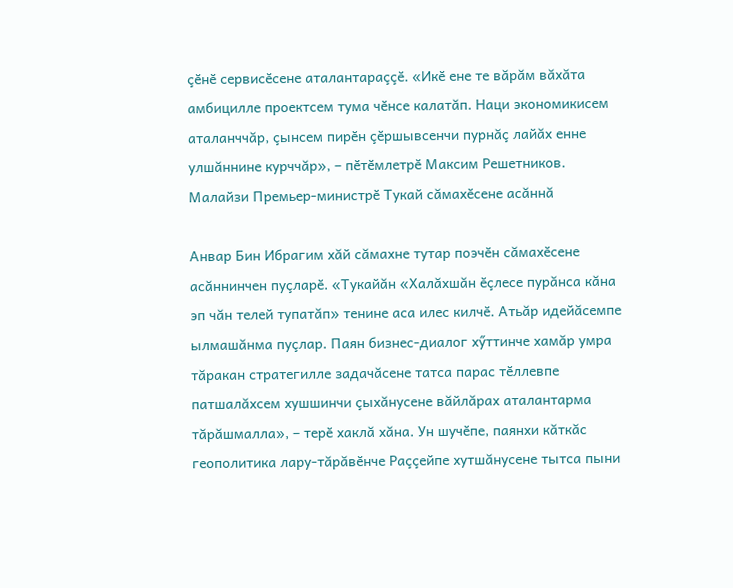çӗнӗ сервисӗсене аталантараççӗ. «Икӗ ене те вăрăм вăхăта амбицилле проектсем тума чӗнсе калатăп. Наци экономикисем аталанччăр, çынсем пирӗн çӗршывсенчи пурнăç лайăх енне улшăннине курччăр», – пӗтӗмлетрӗ Максим Решетников.
Малайзи Премьер-министрӗ Тукай сăмахӗсене асăннă

Анвар Бин Ибрагим хăй сăмахне тутар поэчӗн сăмахӗсене асăннинчен пуçларӗ. «Тукайăн «Халăхшăн ӗçлесе пурăнса кăна эп чăн телей тупатăп» тенине аса илес килчӗ. Атьăр идейăсемпе ылмашăнма пуçлар. Паян бизнес-диалог хӳттинче хамăр умра тăракан стратегилле задачăсене татса парас тӗллевпе патшалăхсем хушшинчи çыхăнусене вăйлăрах аталантарма тăрăшмалла», – терӗ хаклă хăна. Ун шучӗпе, паянхи кăткăс геополитика лару-тăрăвӗнче Раççейпе хутшăнусене тытса пыни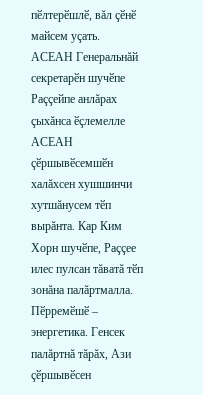пӗлтерӗшлӗ, вăл çӗнӗ майсем уçать.
АСЕАН Генеральнăй секретарӗн шучӗпе Раççейпе анлăрах çыхăнса ӗçлемелле
АСЕАН çӗршывӗсемшӗн халăхсен хушшинчи хутшăнусем тӗп вырăнта. Кар Ким Хорн шучӗпе, Раççее илес пулсан тăватă тӗп зонăна палăртмалла. Пӗрремӗшӗ – энергетика. Генсек палăртнă тăрăх, Ази çӗршывӗсен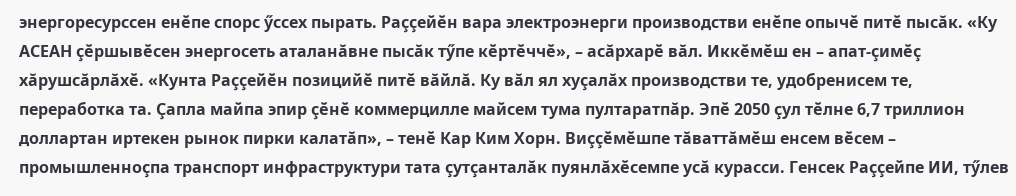энергоресурссен енӗпе спорс ӳссех пырать. Раççейӗн вара электроэнерги производстви енӗпе опычӗ питӗ пысăк. «Ку АСЕАН çӗршывӗсен энергосеть аталанăвне пысăк тӳпе кӗртӗччӗ», – асăрхарӗ вăл. Иккӗмӗш ен – апат-çимӗç хăрушсăрлăхӗ. «Кунта Раççейӗн позицийӗ питӗ вăйлă. Ку вăл ял хуçалăх производстви те, удобренисем те, переработка та. Çапла майпа эпир çӗнӗ коммерцилле майсем тума пултаратпăр. Эпӗ 2050 çул тӗлне 6,7 триллион доллартан иртекен рынок пирки калатăп», – тенӗ Кар Ким Хорн. Виççӗмӗшпе тăваттăмӗш енсем вӗсем – промышленноçпа транспорт инфраструктури тата çутçанталăк пуянлăхӗсемпе усă курасси. Генсек Раççейпе ИИ, тӳлев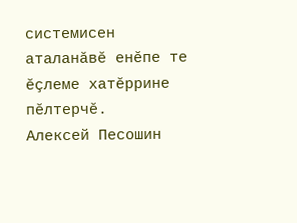системисен аталанăвӗ енӗпе те ӗçлеме хатӗррине пӗлтерчӗ.
Алексей Песошин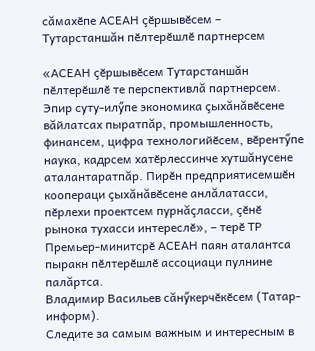сăмахӗпе АСЕАН çӗршывӗсем – Тутарстаншăн пӗлтерӗшлӗ партнерсем

«АСЕАН çӗршывӗсем Тутарстаншăн пӗлтерӗшлӗ те перспективлă партнерсем. Эпир суту-илӳпе экономика çыхăнăвӗсене вăйлатсах пыратпăр, промышленность, финансем, цифра технологийӗсем, вӗрентӳпе наука, кадрсем хатӗрлессинче хутшăнусене аталантаратпăр. Пирӗн предприятисемшӗн коопераци çыхăнăвӗсене анлăлатасси, пӗрлехи проектсем пурнăçласси, çӗнӗ рынока тухасси интереслӗ», – терӗ ТР Премьер-минитсрӗ АСЕАН паян аталантса пыракн пӗлтерӗшлӗ ассоциаци пулнине палăртса.
Владимир Васильев сăнӳкерчӗкӗсем (Татар-информ).
Следите за самым важным и интересным в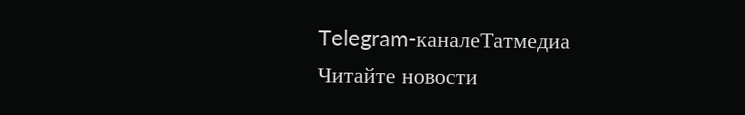Telegram-каналеТатмедиа
Читайте новости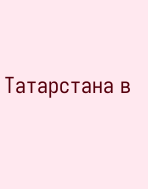Татарстана в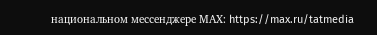национальном мессенджере MАХ: https://max.ru/tatmedia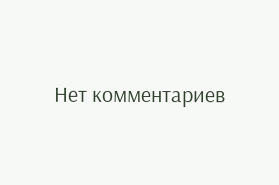Нет комментариев